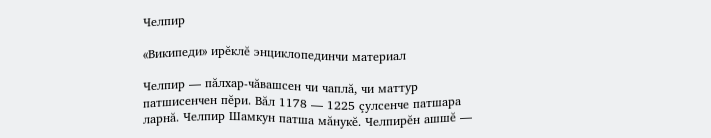Челпир

«Википеди» ирĕклĕ энциклопединчи материал

Челпир — пăлхар-чăвашсен чи чаплă, чи маттур патшисенчен пĕри. Вăл 1178 — 1225 çулсенче патшара ларнă. Челпир Шамкун патша мăнукĕ. Челпирĕн ашшĕ —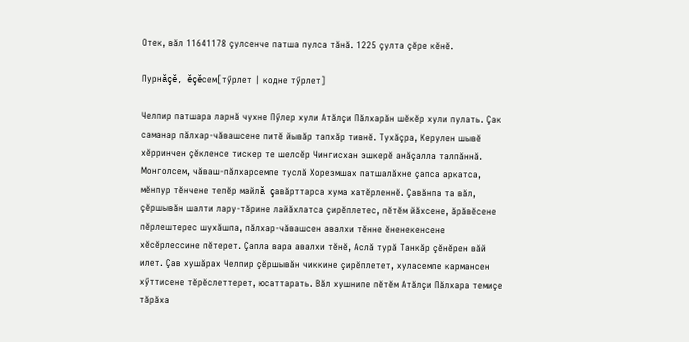Отек, вăл 11641178 çулсенче патша пулса тăнă. 1225 çулта çĕре кĕнĕ.

Пурнăçĕ, ĕçĕсем[тӳрлет | кодне тӳрлет]

Челпир патшара ларнă чухне Пӳлер хули Атăлçи Пăлхарăн шĕкĕр хули пулать. Çак саманар пăлхар-чăвашсене питĕ йывăр тапхăр тивнĕ. Тухăçра, Керулен шывĕ хĕрринчен çĕкленсе тискер те шелсĕр Чингисхан эшкерĕ анăçалла талпăннă. Монголсем, чăваш-пăлхарсемпе туслă Хорезмшах патшалăхне çапса аркатса, мĕнпур тĕнчене тепĕр майлă çавăрттарса хума хатĕрленнĕ. Çавăнпа та вăл, çĕршывăн шалти лару-тăрине лайăхлатса çирĕплетес, пĕтĕм йăхсене, ăрăвĕсене пĕрлештерес шухăшпа, пăлхар-чăвашсен авалхи тĕнне ĕненекенсене хĕсĕрлессине пĕтерет. Çапла вара авалхи тĕнĕ, Аслă турă Танкăр çĕнĕрен вăй илет. Çав хушăрах Челпир çĕршывăн чиккине çирĕплетет, хуласемпе кармансен хӳттисене тĕрĕслеттерет, юсаттарать. Вăл хушнипе пĕтĕм Атăлçи Пăлхара темиçе тăрăха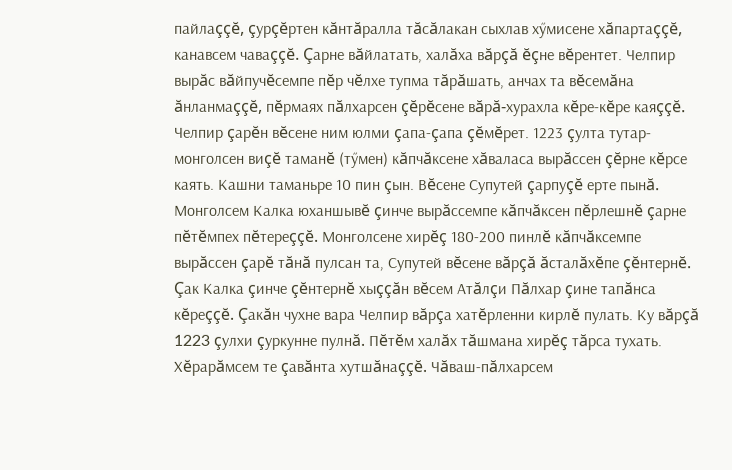пайлаççĕ, çурçĕртен кăнтăралла тăсăлакан сыхлав хӳмисене хăпартаççĕ, канавсем чаваççĕ. Çарне вăйлатать, халăха вăрçă ĕçне вĕрентет. Челпир вырăс вăйпучĕсемпе пĕр чĕлхе тупма тăрăшать, анчах та вĕсемăна ăнланмаççĕ, пĕрмаях пăлхарсен çĕрĕсене вăрă-хурахла кĕре-кĕре каяççĕ. Челпир çарĕн вĕсене ним юлми çапа-çапа çĕмĕрет. 1223 çулта тутар-монголсен виçĕ таманĕ (тӳмен) кăпчăксене хăваласа вырăссен çĕрне кĕрсе каять. Кашни таманьре 10 пин çын. Вĕсене Супутей çарпуçĕ ерте пынă. Монголсем Калка юханшывĕ çинче вырăссемпе кăпчăксен пĕрлешнĕ çарне пĕтĕмпех пĕтереççĕ. Монголсене хирĕç 180-200 пинлĕ кăпчăксемпе вырăссен çарĕ тăнă пулсан та, Супутей вĕсене вăрçă ăсталăхĕпе çĕнтернĕ. Çак Калка çинче çĕнтернĕ хыççăн вĕсем Атăлçи Пăлхар çине тапăнса кĕреççĕ. Çакăн чухне вара Челпир вăрçа хатĕрленни кирлĕ пулать. Ку вăрçă 1223 çулхи çуркунне пулнă. Пĕтĕм халăх тăшмана хирĕç тăрса тухать. Хĕрарăмсем те çавăнта хутшăнаççĕ. Чăваш-пăлхарсем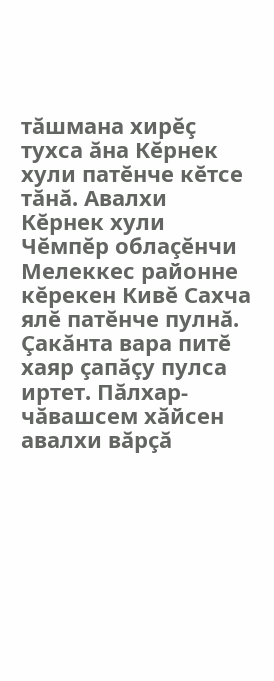тăшмана хирĕç тухса ăна Кĕрнек хули патĕнче кĕтсе тăнă. Авалхи Кĕрнек хули Чĕмпĕр облаçĕнчи Мелеккес районне кĕрекен Кивĕ Сахча ялĕ патĕнче пулнă. Çакăнта вара питĕ хаяр çапăçу пулса иртет. Пăлхар-чăвашсем хăйсен авалхи вăрçă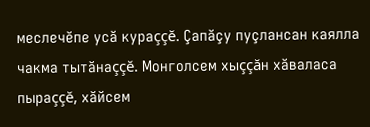меслечĕпе усă кураççĕ. Çапăçу пуçлансан каялла чакма тытăнаççĕ. Монголсем хыççăн хăваласа пыраççĕ, хăйсем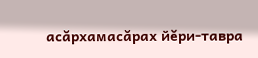асăрхамасăрах йĕри-тавра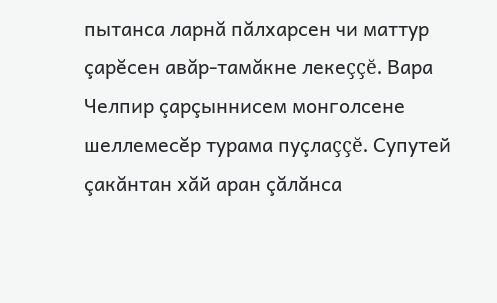пытанса ларнă пăлхарсен чи маттур çарĕсен авăр-тамăкне лекеççĕ. Вара Челпир çарçыннисем монголсене шеллемесĕр турама пуçлаççĕ. Супутей çакăнтан хăй аран çăлăнса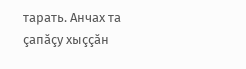тарать. Анчах та çапăçу хыççăн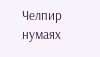Челпир нумаях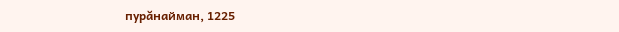пурăнайман, 1225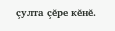çулта çĕре кĕнĕ.